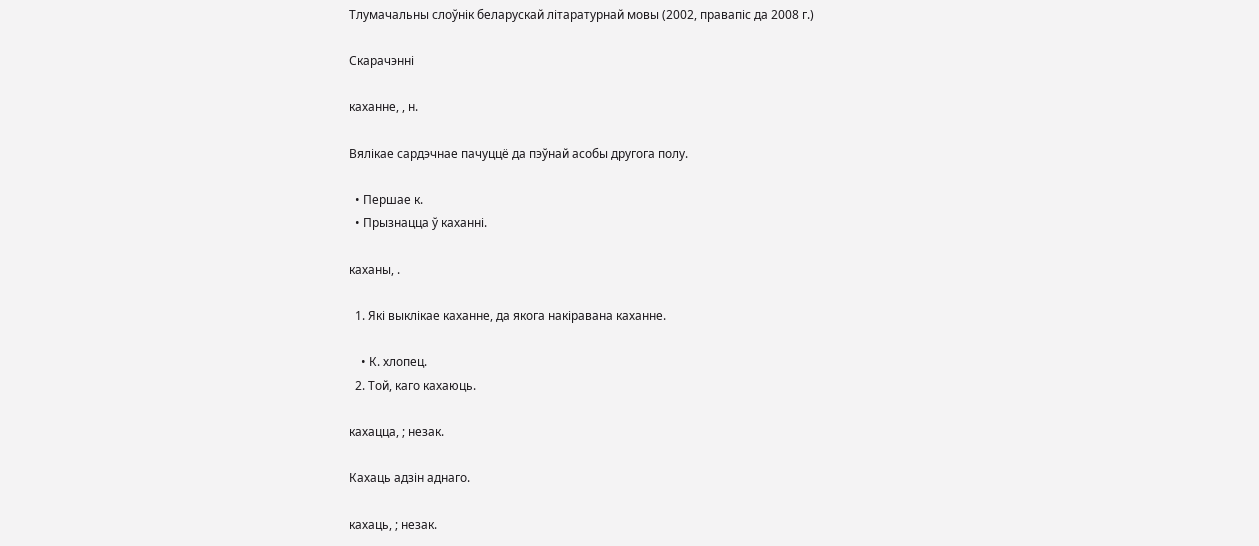Тлумачальны слоўнік беларускай літаратурнай мовы (2002, правапіс да 2008 г.)

Скарачэнні

каханне, , н.

Вялікае сардэчнае пачуццё да пэўнай асобы другога полу.

  • Першае к.
  • Прызнацца ў каханні.

каханы, .

  1. Які выклікае каханне, да якога накіравана каханне.

    • К. хлопец.
  2. Той, каго кахаюць.

кахацца, ; незак.

Кахаць адзін аднаго.

кахаць, ; незак.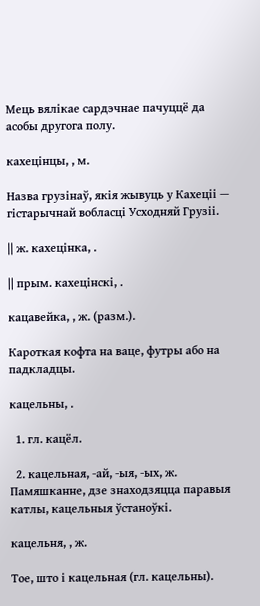Мець вялікае сардэчнае пачуццё да асобы другога полу.

кахецінцы, , м.

Назва грузінаў, якія жывуць у Кахеціі — гістарычнай вобласці Усходняй Грузіі.

|| ж. кахецінка, .

|| прым. кахецінскі, .

кацавейка, , ж. (разм.).

Кароткая кофта на ваце, футры або на падкладцы.

кацельны, .

  1. гл. кацёл.

  2. кацельная, -ай, -ыя, -ых, ж. Памяшканне, дзе знаходзяцца паравыя катлы, кацельныя ўстаноўкі.

кацельня, , ж.

Тое, што і кацельная (гл. кацельны).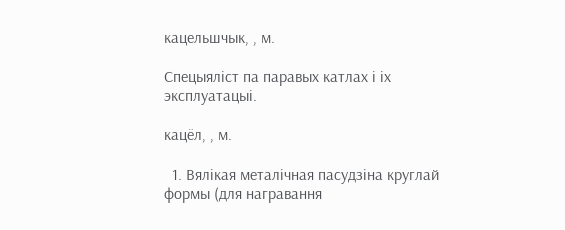кацельшчык, , м.

Спецыяліст па паравых катлах і іх эксплуатацыі.

кацёл, , м.

  1. Вялікая металічная пасудзіна круглай формы (для награвання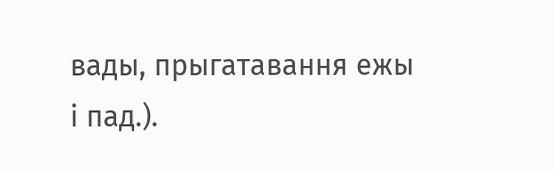вады, прыгатавання ежы і пад.).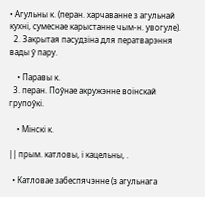• Агульны к. (перан. харчаванне з агульнай кухні, сумеснае карыстанне чым-н. увогуле).
  2. Закрытая пасудзіна для ператварэння вады ў пару.

    • Паравы к.
  3. перан. Поўнае акружэнне воінскай групоўкі.

    • Мінскі к.

|| прым. катловы, і кацельны, .

  • Катловае забеспячэнне (з агульнага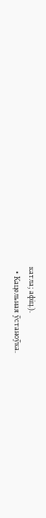катла; афіц.).
  • Кацельная ўстаноўка.